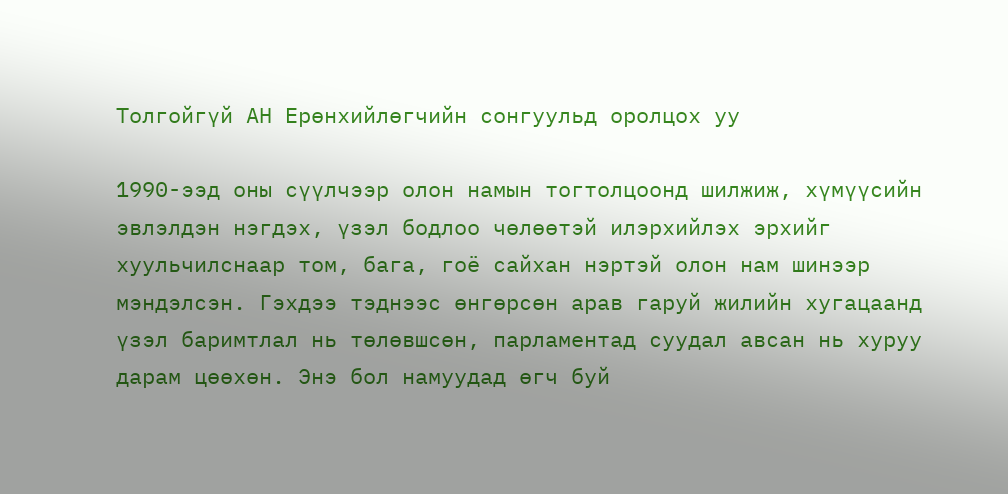Толгойгүй АН Ерөнхийлөгчийн сонгуульд оролцох уу

1990-ээд оны сүүлчээр олон намын тогтолцоонд шилжиж, хүмүүсийн эвлэлдэн нэгдэх, үзэл бодлоо чөлөөтэй илэрхийлэх эрхийг хуульчилснаар том, бага, гоё сайхан нэртэй олон нам шинээр мэндэлсэн. Гэхдээ тэднээс өнгөрсөн арав гаруй жилийн хугацаанд үзэл баримтлал нь төлөвшсөн, парламентад суудал авсан нь хуруу дарам цөөхөн. Энэ бол намуудад өгч буй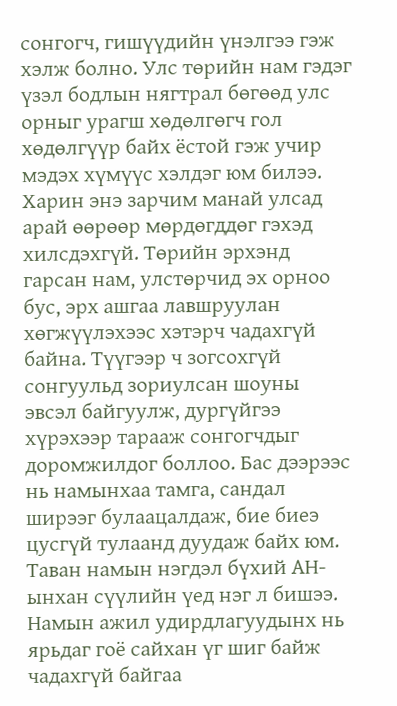сонгогч, гишүүдийн үнэлгээ гэж хэлж болно. Улс төрийн нам гэдэг үзэл бодлын нягтрал бөгөөд улс орныг урагш хөдөлгөгч гол хөдөлгүүр байх ёстой гэж учир мэдэх хүмүүс хэлдэг юм билээ. Харин энэ зарчим манай улсад арай өөрөөр мөрдөгддөг гэхэд хилсдэхгүй. Төрийн эрхэнд гарсан нам, улстөрчид эх орноо бус, эрх ашгаа лавшруулан хөгжүүлэхээс хэтэрч чадахгүй байна. Түүгээр ч зогсохгүй сонгуульд зориулсан шоуны эвсэл байгуулж, дургүйгээ хүрэхээр тарааж сонгогчдыг доромжилдог боллоо. Бас дээрээс нь намынхаа тамга, сандал ширээг булаацалдаж, бие биеэ цусгүй тулаанд дуудаж байх юм. Таван намын нэгдэл бүхий АН-ынхан сүүлийн үед нэг л бишээ. Намын ажил удирдлагуудынх нь ярьдаг гоё сайхан үг шиг байж чадахгүй байгаа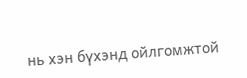нь хэн бүхэнд ойлгомжтой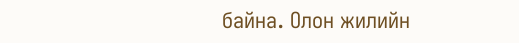байна. Олон жилийн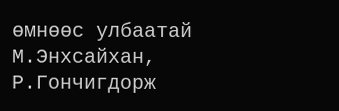өмнөөс улбаатай М.Энхсайхан, Р.Гончигдорж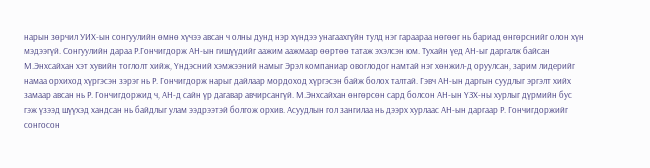нарын зөрчил УИХ-ын сонгуулийн өмнө хүчээ авсан ч олны дунд нэр хүндээ унагаахгүйн тулд нэг гараараа нөгөөг нь бариад өнгөрснийг олон хүн мэдээгүй. Сонгуулийн дараа Р.Гончигдорж АН-ын гишүүдийг аажим аажмаар өөртөө татаж эхэлсэн юм. Тухайн үед АН-ыг даргалж байсан М.Энхсайхан хэт хувийн тоглолт хийж, Үндэсний хэмжээний намыг Эрэл компаниар овоглодог намтай нэг хөнжил-д оруулсан, зарим лидерийг намаа орхиход хүргэсэн зэрэг нь Р. Гончигдорж нарыг дайлаар мордоход хүргэсэн байж болох талтай. Гэвч АН-ын даргын суудлыг эргэлт хийх замаар авсан нь Р. Гончигдоржид ч, АН-д сайн үр дагавар авчирсангүй. М.Энхсайхан өнгөрсөн сард болсон АН-ын ҮЗХ-ны хурлыг дүрмийн бус гэж үзээд шүүхэд хандсан нь байдлыг улам ээдрээтэй болгож орхив. Асуудлын гол зангилаа нь дээрх хурлаас АН-ын даргаар Р. Гончигдоржийг сонгосон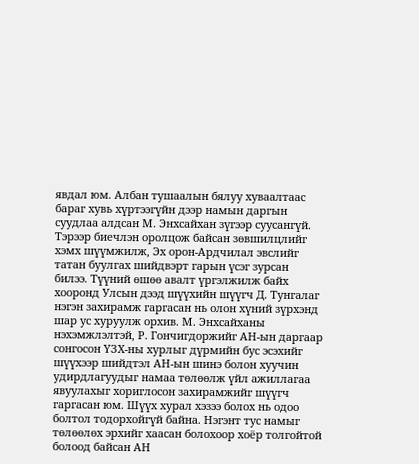явдал юм. Албан тушаалын бялуу хуваалтаас бараг хувь хүртээгүйн дээр намын даргын суудлаа алдсан М. Энхсайхан зүгээр суусангүй. Тэрээр биечлэн оролцож байсан зөвшилцлийг хэмх шүүмжилж, Эх орон-Ардчилал эвслийг татан буулгах шийдвэрт гарын үсэг зурсан билээ. Түүний өшөө авалт үргэлжилж байх хооронд Улсын дээд шүүхийн шүүгч Д. Тунгалаг нэгэн захирамж гаргасан нь олон хүний зүрхэнд шар ус хуруулж орхив. М. Энхсайханы нэхэмжлэлтэй, Р. Гончигдоржийг АН-ын даргаар сонгосон ҮЗХ-ны хурлыг дүрмийн бус эсэхийг шүүхээр шийдтэл АН-ын шинэ болон хуучин удирдлагуудыг намаа төлөөлж үйл ажиллагаа явуулахыг хориглосон захирамжийг шүүгч гаргасан юм. Шүүх хурал хэзээ болох нь одоо болтол тодорхойгүй байна. Нэгэнт тус намыг төлөөлөх эрхийг хаасан болохоор хоёр толгойтой болоод байсан АН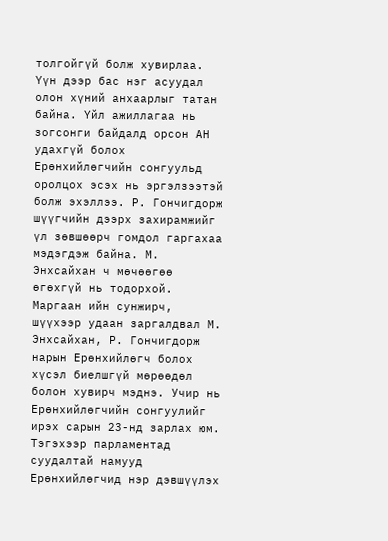толгойгүй болж хувирлаа. Үүн дээр бас нэг асуудал олон хүний анхаарлыг татан байна. Үйл ажиллагаа нь зогсонги байдалд орсон АН удахгүй болох Ерөнхийлөгчийн сонгуульд оролцох эсэх нь эргэлзээтэй болж эхэллээ. Р. Гончигдорж шүүгчийн дээрх захирамжийг үл зөвшөөрч гомдол гаргахаа мэдэгдэж байна. М. Энхсайхан ч мөчөөгөө өгөхгүй нь тодорхой. Маргаан ийн сунжирч, шүүхээр удаан заргалдвал М. Энхсайхан, Р. Гончигдорж нарын Ерөнхийлөгч болох хүсэл биелшгүй мөрөөдөл болон хувирч мэднэ. Учир нь Ерөнхийлөгчийн сонгуулийг ирэх сарын 23-нд зарлах юм. Тэгэхээр парламентад суудалтай намууд Ерөнхийлөгчид нэр дэвшүүлэх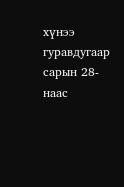хүнээ гуравдугаар сарын 28-наас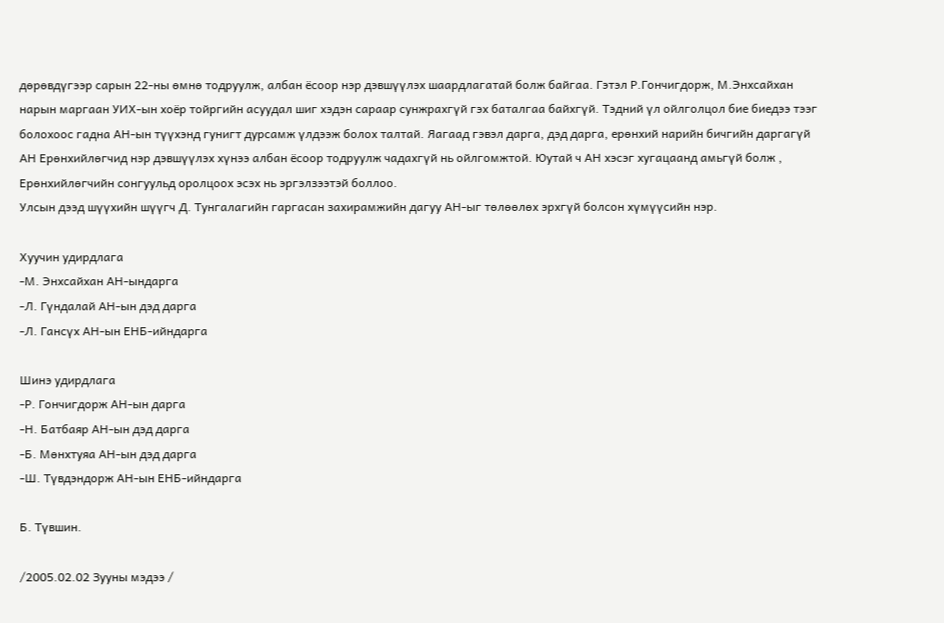дөрөвдүгээр сарын 22-ны өмнө тодруулж, албан ёсоор нэр дэвшүүлэх шаардлагатай болж байгаа. Гэтэл Р.Гончигдорж, М.Энхсайхан нарын маргаан УИХ-ын хоёр тойргийн асуудал шиг хэдэн сараар сунжрахгүй гэх баталгаа байхгүй. Тэдний үл ойлголцол бие биедээ тээг болохоос гадна АН-ын түүхэнд гунигт дурсамж үлдээж болох талтай. Яагаад гэвэл дарга, дэд дарга, ерөнхий нарийн бичгийн даргагүй АН Ерөнхийлөгчид нэр дэвшүүлэх хүнээ албан ёсоор тодруулж чадахгүй нь ойлгомжтой. Юутай ч АН хэсэг хугацаанд амьгүй болж , Ерөнхийлөгчийн сонгуульд оролцоох эсэх нь эргэлзээтэй боллоо.
Улсын дээд шүүхийн шүүгч Д. Тунгалагийн гаргасан захирамжийн дагуу АН-ыг төлөөлөх эрхгүй болсон хүмүүсийн нэр.

Хуучин удирдлага
-М. Энхсайхан АН-ындарга
-Л. Гүндалай АН-ын дэд дарга
-Л. Гансүх АН-ын ЕНБ-ийндарга

Шинэ удирдлага
-Р. Гончигдорж АН-ын дарга
-Н. Батбаяр АН-ын дэд дарга
-Б. Мөнхтуяа АН-ын дэд дарга
-Ш. Түвдэндорж АН-ын ЕНБ-ийндарга

Б. Түвшин.

/2005.02.02 Зууны мэдээ /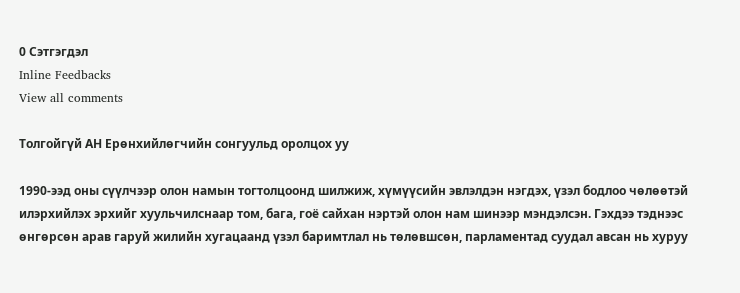0 Сэтгэгдэл
Inline Feedbacks
View all comments

Толгойгүй АН Ерөнхийлөгчийн сонгуульд оролцох уу

1990-ээд оны сүүлчээр олон намын тогтолцоонд шилжиж, хүмүүсийн эвлэлдэн нэгдэх, үзэл бодлоо чөлөөтэй илэрхийлэх эрхийг хуульчилснаар том, бага, гоё сайхан нэртэй олон нам шинээр мэндэлсэн. Гэхдээ тэднээс өнгөрсөн арав гаруй жилийн хугацаанд үзэл баримтлал нь төлөвшсөн, парламентад суудал авсан нь хуруу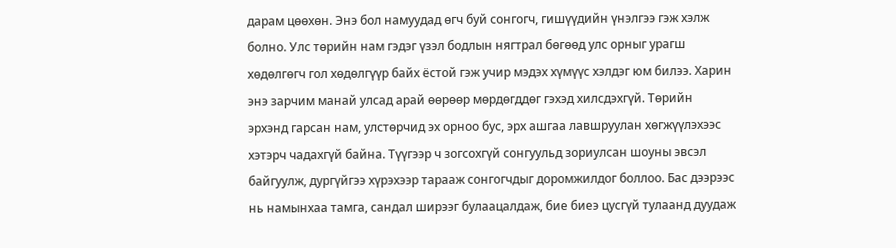дарам цөөхөн. Энэ бол намуудад өгч буй сонгогч, гишүүдийн үнэлгээ гэж хэлж болно. Улс төрийн нам гэдэг үзэл бодлын нягтрал бөгөөд улс орныг урагш хөдөлгөгч гол хөдөлгүүр байх ёстой гэж учир мэдэх хүмүүс хэлдэг юм билээ. Харин энэ зарчим манай улсад арай өөрөөр мөрдөгддөг гэхэд хилсдэхгүй. Төрийн эрхэнд гарсан нам, улстөрчид эх орноо бус, эрх ашгаа лавшруулан хөгжүүлэхээс хэтэрч чадахгүй байна. Түүгээр ч зогсохгүй сонгуульд зориулсан шоуны эвсэл байгуулж, дургүйгээ хүрэхээр тарааж сонгогчдыг доромжилдог боллоо. Бас дээрээс нь намынхаа тамга, сандал ширээг булаацалдаж, бие биеэ цусгүй тулаанд дуудаж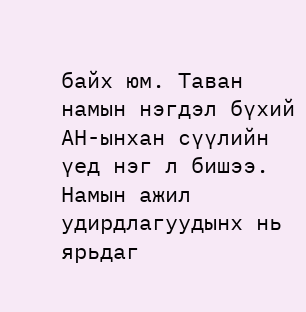байх юм. Таван намын нэгдэл бүхий АН-ынхан сүүлийн үед нэг л бишээ. Намын ажил удирдлагуудынх нь ярьдаг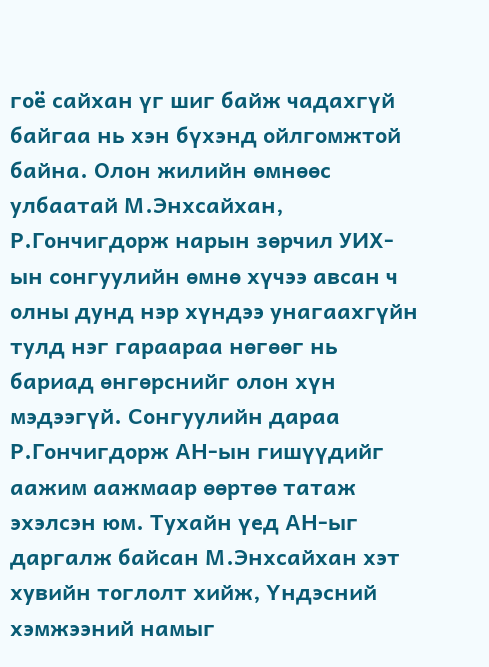гоё сайхан үг шиг байж чадахгүй байгаа нь хэн бүхэнд ойлгомжтой байна. Олон жилийн өмнөөс улбаатай М.Энхсайхан, Р.Гончигдорж нарын зөрчил УИХ-ын сонгуулийн өмнө хүчээ авсан ч олны дунд нэр хүндээ унагаахгүйн тулд нэг гараараа нөгөөг нь бариад өнгөрснийг олон хүн мэдээгүй. Сонгуулийн дараа Р.Гончигдорж АН-ын гишүүдийг аажим аажмаар өөртөө татаж эхэлсэн юм. Тухайн үед АН-ыг даргалж байсан М.Энхсайхан хэт хувийн тоглолт хийж, Үндэсний хэмжээний намыг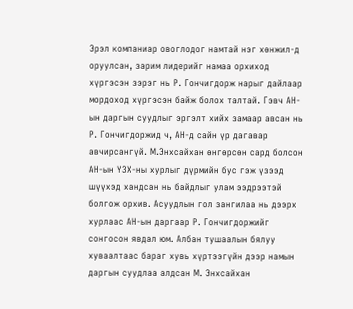Эрэл компаниар овоглодог намтай нэг хөнжил-д оруулсан, зарим лидерийг намаа орхиход хүргэсэн зэрэг нь Р. Гончигдорж нарыг дайлаар мордоход хүргэсэн байж болох талтай. Гэвч АН-ын даргын суудлыг эргэлт хийх замаар авсан нь Р. Гончигдоржид ч, АН-д сайн үр дагавар авчирсангүй. М.Энхсайхан өнгөрсөн сард болсон АН-ын ҮЗХ-ны хурлыг дүрмийн бус гэж үзээд шүүхэд хандсан нь байдлыг улам ээдрээтэй болгож орхив. Асуудлын гол зангилаа нь дээрх хурлаас АН-ын даргаар Р. Гончигдоржийг сонгосон явдал юм. Албан тушаалын бялуу хуваалтаас бараг хувь хүртээгүйн дээр намын даргын суудлаа алдсан М. Энхсайхан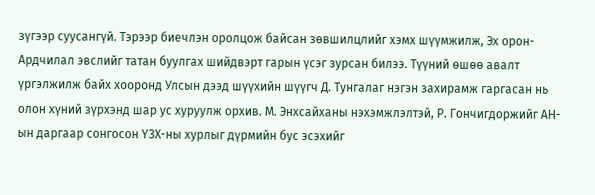зүгээр суусангүй. Тэрээр биечлэн оролцож байсан зөвшилцлийг хэмх шүүмжилж, Эх орон-Ардчилал эвслийг татан буулгах шийдвэрт гарын үсэг зурсан билээ. Түүний өшөө авалт үргэлжилж байх хооронд Улсын дээд шүүхийн шүүгч Д. Тунгалаг нэгэн захирамж гаргасан нь олон хүний зүрхэнд шар ус хуруулж орхив. М. Энхсайханы нэхэмжлэлтэй, Р. Гончигдоржийг АН-ын даргаар сонгосон ҮЗХ-ны хурлыг дүрмийн бус эсэхийг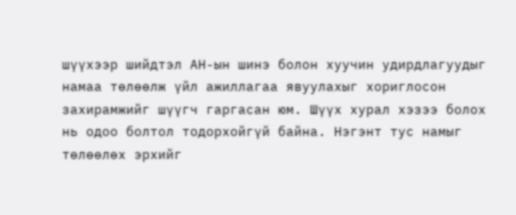шүүхээр шийдтэл АН-ын шинэ болон хуучин удирдлагуудыг намаа төлөөлж үйл ажиллагаа явуулахыг хориглосон захирамжийг шүүгч гаргасан юм. Шүүх хурал хэзээ болох нь одоо болтол тодорхойгүй байна. Нэгэнт тус намыг төлөөлөх эрхийг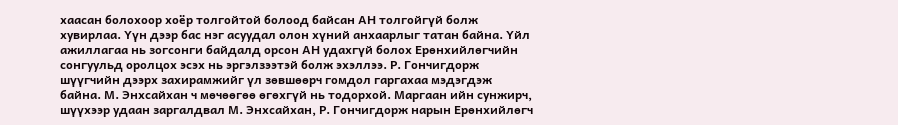хаасан болохоор хоёр толгойтой болоод байсан АН толгойгүй болж хувирлаа. Үүн дээр бас нэг асуудал олон хүний анхаарлыг татан байна. Үйл ажиллагаа нь зогсонги байдалд орсон АН удахгүй болох Ерөнхийлөгчийн сонгуульд оролцох эсэх нь эргэлзээтэй болж эхэллээ. Р. Гончигдорж шүүгчийн дээрх захирамжийг үл зөвшөөрч гомдол гаргахаа мэдэгдэж байна. М. Энхсайхан ч мөчөөгөө өгөхгүй нь тодорхой. Маргаан ийн сунжирч, шүүхээр удаан заргалдвал М. Энхсайхан, Р. Гончигдорж нарын Ерөнхийлөгч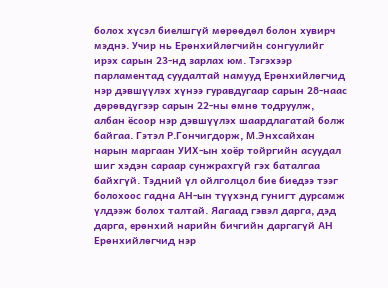болох хүсэл биелшгүй мөрөөдөл болон хувирч мэднэ. Учир нь Ерөнхийлөгчийн сонгуулийг ирэх сарын 23-нд зарлах юм. Тэгэхээр парламентад суудалтай намууд Ерөнхийлөгчид нэр дэвшүүлэх хүнээ гуравдугаар сарын 28-наас дөрөвдүгээр сарын 22-ны өмнө тодруулж, албан ёсоор нэр дэвшүүлэх шаардлагатай болж байгаа. Гэтэл Р.Гончигдорж, М.Энхсайхан нарын маргаан УИХ-ын хоёр тойргийн асуудал шиг хэдэн сараар сунжрахгүй гэх баталгаа байхгүй. Тэдний үл ойлголцол бие биедээ тээг болохоос гадна АН-ын түүхэнд гунигт дурсамж үлдээж болох талтай. Яагаад гэвэл дарга, дэд дарга, ерөнхий нарийн бичгийн даргагүй АН Ерөнхийлөгчид нэр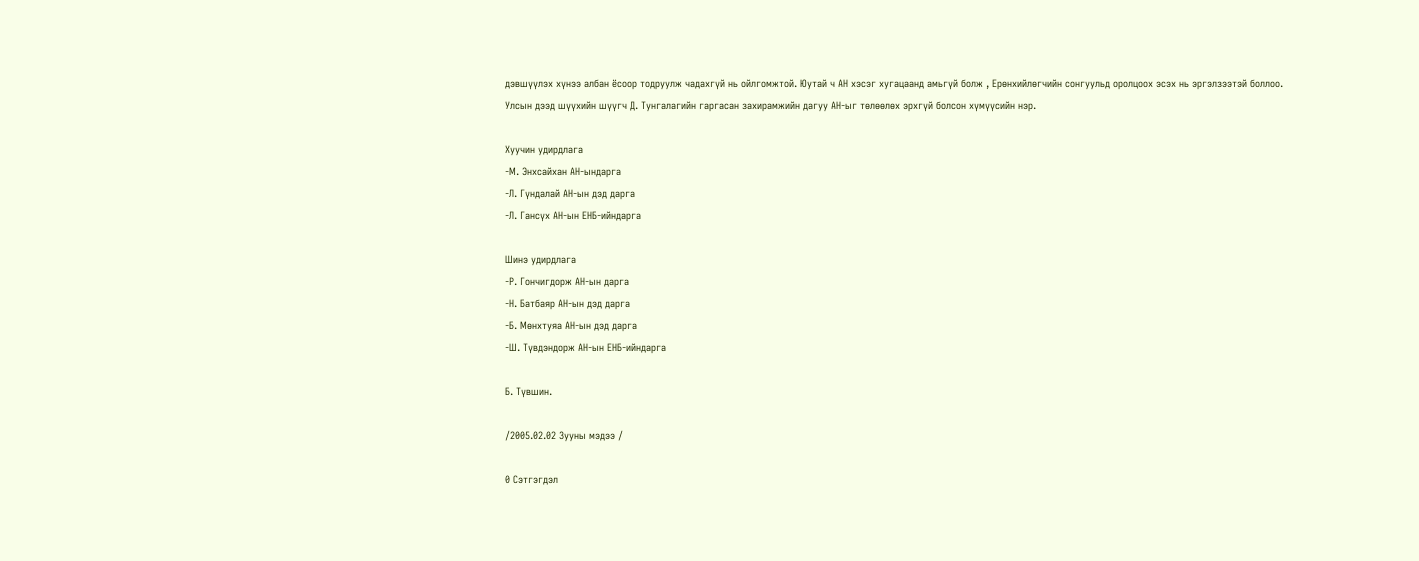дэвшүүлэх хүнээ албан ёсоор тодруулж чадахгүй нь ойлгомжтой. Юутай ч АН хэсэг хугацаанд амьгүй болж , Ерөнхийлөгчийн сонгуульд оролцоох эсэх нь эргэлзээтэй боллоо.
Улсын дээд шүүхийн шүүгч Д. Тунгалагийн гаргасан захирамжийн дагуу АН-ыг төлөөлөх эрхгүй болсон хүмүүсийн нэр.

Хуучин удирдлага
-М. Энхсайхан АН-ындарга
-Л. Гүндалай АН-ын дэд дарга
-Л. Гансүх АН-ын ЕНБ-ийндарга

Шинэ удирдлага
-Р. Гончигдорж АН-ын дарга
-Н. Батбаяр АН-ын дэд дарга
-Б. Мөнхтуяа АН-ын дэд дарга
-Ш. Түвдэндорж АН-ын ЕНБ-ийндарга

Б. Түвшин.

/2005.02.02 Зууны мэдээ /

0 Сэтгэгдэл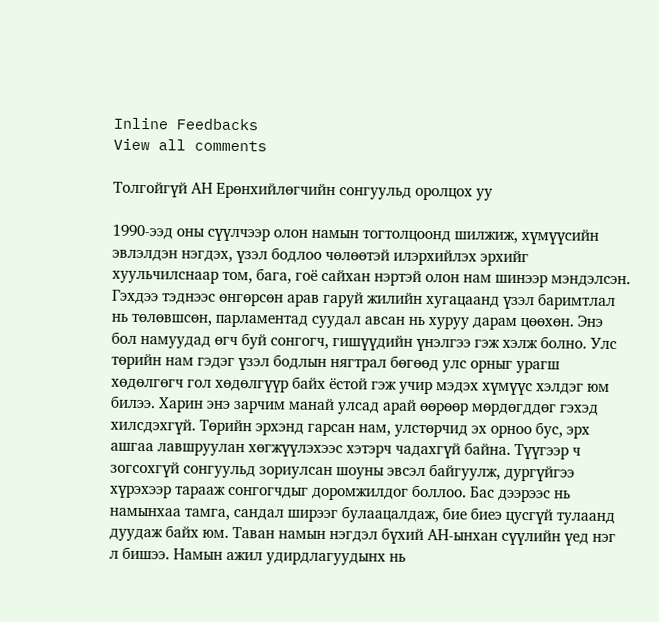Inline Feedbacks
View all comments

Толгойгүй АН Ерөнхийлөгчийн сонгуульд оролцох уу

1990-ээд оны сүүлчээр олон намын тогтолцоонд шилжиж, хүмүүсийн эвлэлдэн нэгдэх, үзэл бодлоо чөлөөтэй илэрхийлэх эрхийг хуульчилснаар том, бага, гоё сайхан нэртэй олон нам шинээр мэндэлсэн. Гэхдээ тэднээс өнгөрсөн арав гаруй жилийн хугацаанд үзэл баримтлал нь төлөвшсөн, парламентад суудал авсан нь хуруу дарам цөөхөн. Энэ бол намуудад өгч буй сонгогч, гишүүдийн үнэлгээ гэж хэлж болно. Улс төрийн нам гэдэг үзэл бодлын нягтрал бөгөөд улс орныг урагш хөдөлгөгч гол хөдөлгүүр байх ёстой гэж учир мэдэх хүмүүс хэлдэг юм билээ. Харин энэ зарчим манай улсад арай өөрөөр мөрдөгддөг гэхэд хилсдэхгүй. Төрийн эрхэнд гарсан нам, улстөрчид эх орноо бус, эрх ашгаа лавшруулан хөгжүүлэхээс хэтэрч чадахгүй байна. Түүгээр ч зогсохгүй сонгуульд зориулсан шоуны эвсэл байгуулж, дургүйгээ хүрэхээр тарааж сонгогчдыг доромжилдог боллоо. Бас дээрээс нь намынхаа тамга, сандал ширээг булаацалдаж, бие биеэ цусгүй тулаанд дуудаж байх юм. Таван намын нэгдэл бүхий АН-ынхан сүүлийн үед нэг л бишээ. Намын ажил удирдлагуудынх нь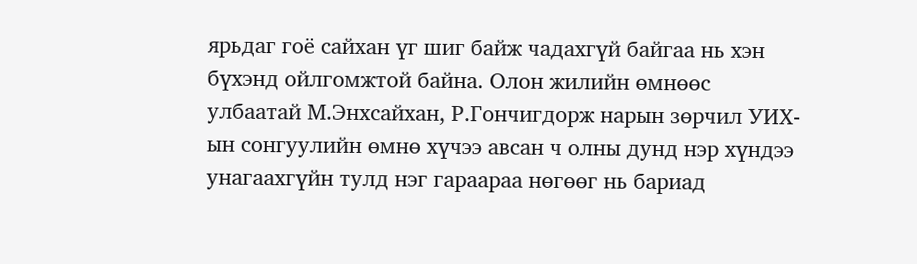ярьдаг гоё сайхан үг шиг байж чадахгүй байгаа нь хэн бүхэнд ойлгомжтой байна. Олон жилийн өмнөөс улбаатай М.Энхсайхан, Р.Гончигдорж нарын зөрчил УИХ-ын сонгуулийн өмнө хүчээ авсан ч олны дунд нэр хүндээ унагаахгүйн тулд нэг гараараа нөгөөг нь бариад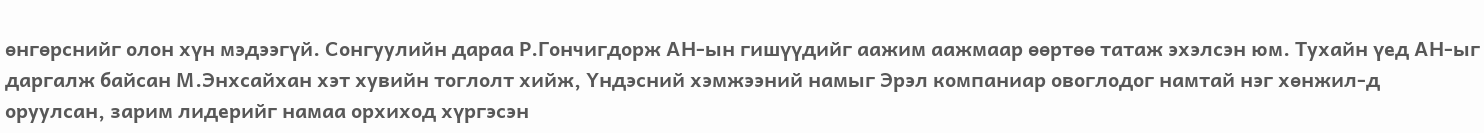өнгөрснийг олон хүн мэдээгүй. Сонгуулийн дараа Р.Гончигдорж АН-ын гишүүдийг аажим аажмаар өөртөө татаж эхэлсэн юм. Тухайн үед АН-ыг даргалж байсан М.Энхсайхан хэт хувийн тоглолт хийж, Үндэсний хэмжээний намыг Эрэл компаниар овоглодог намтай нэг хөнжил-д оруулсан, зарим лидерийг намаа орхиход хүргэсэн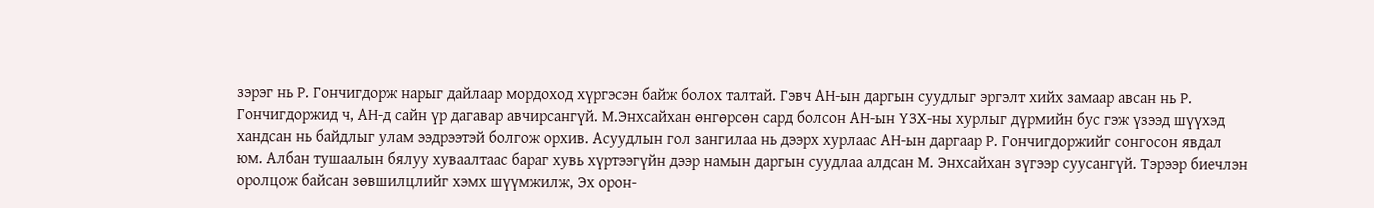зэрэг нь Р. Гончигдорж нарыг дайлаар мордоход хүргэсэн байж болох талтай. Гэвч АН-ын даргын суудлыг эргэлт хийх замаар авсан нь Р. Гончигдоржид ч, АН-д сайн үр дагавар авчирсангүй. М.Энхсайхан өнгөрсөн сард болсон АН-ын ҮЗХ-ны хурлыг дүрмийн бус гэж үзээд шүүхэд хандсан нь байдлыг улам ээдрээтэй болгож орхив. Асуудлын гол зангилаа нь дээрх хурлаас АН-ын даргаар Р. Гончигдоржийг сонгосон явдал юм. Албан тушаалын бялуу хуваалтаас бараг хувь хүртээгүйн дээр намын даргын суудлаа алдсан М. Энхсайхан зүгээр суусангүй. Тэрээр биечлэн оролцож байсан зөвшилцлийг хэмх шүүмжилж, Эх орон-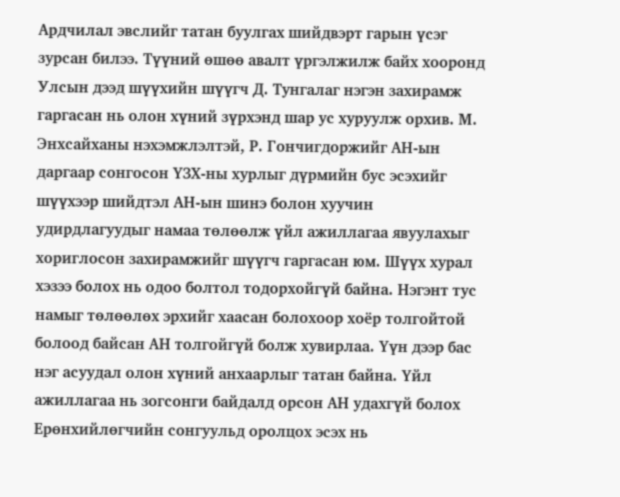Ардчилал эвслийг татан буулгах шийдвэрт гарын үсэг зурсан билээ. Түүний өшөө авалт үргэлжилж байх хооронд Улсын дээд шүүхийн шүүгч Д. Тунгалаг нэгэн захирамж гаргасан нь олон хүний зүрхэнд шар ус хуруулж орхив. М. Энхсайханы нэхэмжлэлтэй, Р. Гончигдоржийг АН-ын даргаар сонгосон ҮЗХ-ны хурлыг дүрмийн бус эсэхийг шүүхээр шийдтэл АН-ын шинэ болон хуучин удирдлагуудыг намаа төлөөлж үйл ажиллагаа явуулахыг хориглосон захирамжийг шүүгч гаргасан юм. Шүүх хурал хэзээ болох нь одоо болтол тодорхойгүй байна. Нэгэнт тус намыг төлөөлөх эрхийг хаасан болохоор хоёр толгойтой болоод байсан АН толгойгүй болж хувирлаа. Үүн дээр бас нэг асуудал олон хүний анхаарлыг татан байна. Үйл ажиллагаа нь зогсонги байдалд орсон АН удахгүй болох Ерөнхийлөгчийн сонгуульд оролцох эсэх нь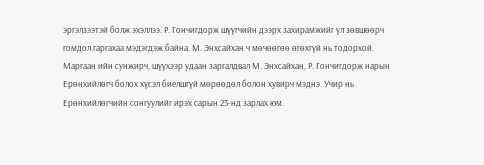эргэлзээтэй болж эхэллээ. Р. Гончигдорж шүүгчийн дээрх захирамжийг үл зөвшөөрч гомдол гаргахаа мэдэгдэж байна. М. Энхсайхан ч мөчөөгөө өгөхгүй нь тодорхой. Маргаан ийн сунжирч, шүүхээр удаан заргалдвал М. Энхсайхан, Р. Гончигдорж нарын Ерөнхийлөгч болох хүсэл биелшгүй мөрөөдөл болон хувирч мэднэ. Учир нь Ерөнхийлөгчийн сонгуулийг ирэх сарын 23-нд зарлах юм.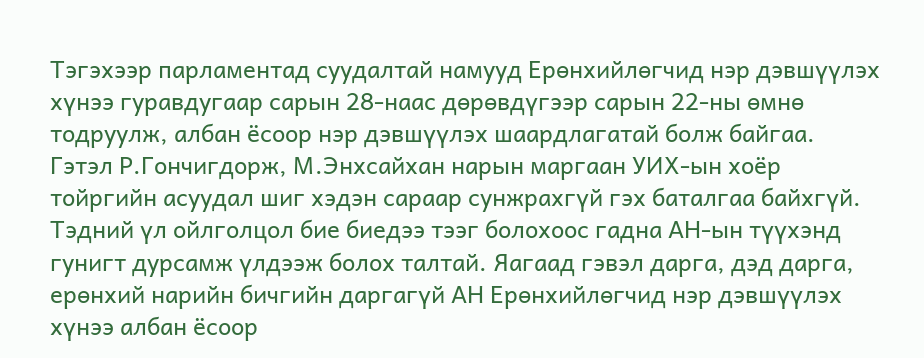Тэгэхээр парламентад суудалтай намууд Ерөнхийлөгчид нэр дэвшүүлэх хүнээ гуравдугаар сарын 28-наас дөрөвдүгээр сарын 22-ны өмнө тодруулж, албан ёсоор нэр дэвшүүлэх шаардлагатай болж байгаа. Гэтэл Р.Гончигдорж, М.Энхсайхан нарын маргаан УИХ-ын хоёр тойргийн асуудал шиг хэдэн сараар сунжрахгүй гэх баталгаа байхгүй. Тэдний үл ойлголцол бие биедээ тээг болохоос гадна АН-ын түүхэнд гунигт дурсамж үлдээж болох талтай. Яагаад гэвэл дарга, дэд дарга, ерөнхий нарийн бичгийн даргагүй АН Ерөнхийлөгчид нэр дэвшүүлэх хүнээ албан ёсоор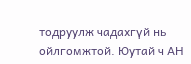тодруулж чадахгүй нь ойлгомжтой. Юутай ч АН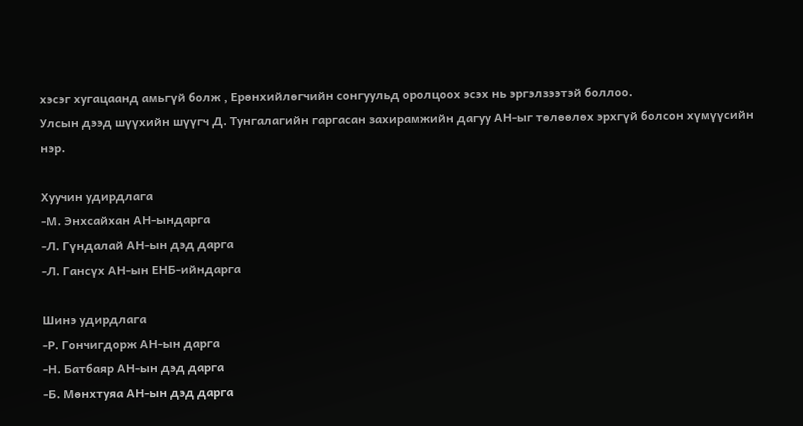хэсэг хугацаанд амьгүй болж , Ерөнхийлөгчийн сонгуульд оролцоох эсэх нь эргэлзээтэй боллоо.
Улсын дээд шүүхийн шүүгч Д. Тунгалагийн гаргасан захирамжийн дагуу АН-ыг төлөөлөх эрхгүй болсон хүмүүсийн нэр.

Хуучин удирдлага
-М. Энхсайхан АН-ындарга
-Л. Гүндалай АН-ын дэд дарга
-Л. Гансүх АН-ын ЕНБ-ийндарга

Шинэ удирдлага
-Р. Гончигдорж АН-ын дарга
-Н. Батбаяр АН-ын дэд дарга
-Б. Мөнхтуяа АН-ын дэд дарга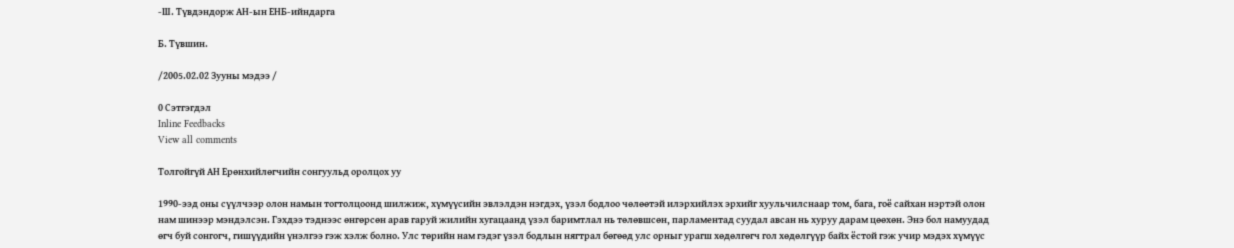-Ш. Түвдэндорж АН-ын ЕНБ-ийндарга

Б. Түвшин.

/2005.02.02 Зууны мэдээ /

0 Сэтгэгдэл
Inline Feedbacks
View all comments

Толгойгүй АН Ерөнхийлөгчийн сонгуульд оролцох уу

1990-ээд оны сүүлчээр олон намын тогтолцоонд шилжиж, хүмүүсийн эвлэлдэн нэгдэх, үзэл бодлоо чөлөөтэй илэрхийлэх эрхийг хуульчилснаар том, бага, гоё сайхан нэртэй олон нам шинээр мэндэлсэн. Гэхдээ тэднээс өнгөрсөн арав гаруй жилийн хугацаанд үзэл баримтлал нь төлөвшсөн, парламентад суудал авсан нь хуруу дарам цөөхөн. Энэ бол намуудад өгч буй сонгогч, гишүүдийн үнэлгээ гэж хэлж болно. Улс төрийн нам гэдэг үзэл бодлын нягтрал бөгөөд улс орныг урагш хөдөлгөгч гол хөдөлгүүр байх ёстой гэж учир мэдэх хүмүүс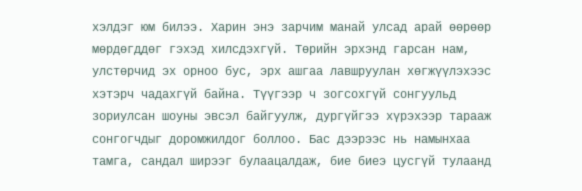хэлдэг юм билээ. Харин энэ зарчим манай улсад арай өөрөөр мөрдөгддөг гэхэд хилсдэхгүй. Төрийн эрхэнд гарсан нам, улстөрчид эх орноо бус, эрх ашгаа лавшруулан хөгжүүлэхээс хэтэрч чадахгүй байна. Түүгээр ч зогсохгүй сонгуульд зориулсан шоуны эвсэл байгуулж, дургүйгээ хүрэхээр тарааж сонгогчдыг доромжилдог боллоо. Бас дээрээс нь намынхаа тамга, сандал ширээг булаацалдаж, бие биеэ цусгүй тулаанд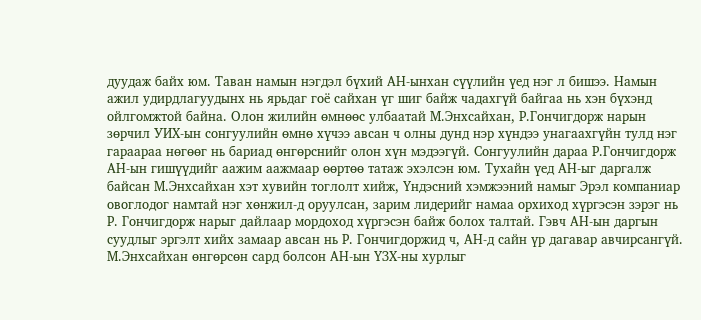дуудаж байх юм. Таван намын нэгдэл бүхий АН-ынхан сүүлийн үед нэг л бишээ. Намын ажил удирдлагуудынх нь ярьдаг гоё сайхан үг шиг байж чадахгүй байгаа нь хэн бүхэнд ойлгомжтой байна. Олон жилийн өмнөөс улбаатай М.Энхсайхан, Р.Гончигдорж нарын зөрчил УИХ-ын сонгуулийн өмнө хүчээ авсан ч олны дунд нэр хүндээ унагаахгүйн тулд нэг гараараа нөгөөг нь бариад өнгөрснийг олон хүн мэдээгүй. Сонгуулийн дараа Р.Гончигдорж АН-ын гишүүдийг аажим аажмаар өөртөө татаж эхэлсэн юм. Тухайн үед АН-ыг даргалж байсан М.Энхсайхан хэт хувийн тоглолт хийж, Үндэсний хэмжээний намыг Эрэл компаниар овоглодог намтай нэг хөнжил-д оруулсан, зарим лидерийг намаа орхиход хүргэсэн зэрэг нь Р. Гончигдорж нарыг дайлаар мордоход хүргэсэн байж болох талтай. Гэвч АН-ын даргын суудлыг эргэлт хийх замаар авсан нь Р. Гончигдоржид ч, АН-д сайн үр дагавар авчирсангүй. М.Энхсайхан өнгөрсөн сард болсон АН-ын ҮЗХ-ны хурлыг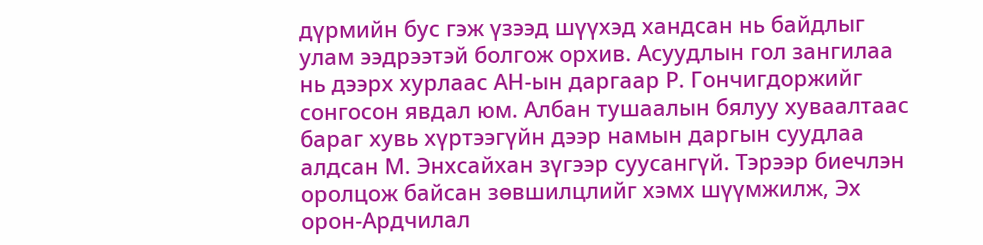дүрмийн бус гэж үзээд шүүхэд хандсан нь байдлыг улам ээдрээтэй болгож орхив. Асуудлын гол зангилаа нь дээрх хурлаас АН-ын даргаар Р. Гончигдоржийг сонгосон явдал юм. Албан тушаалын бялуу хуваалтаас бараг хувь хүртээгүйн дээр намын даргын суудлаа алдсан М. Энхсайхан зүгээр суусангүй. Тэрээр биечлэн оролцож байсан зөвшилцлийг хэмх шүүмжилж, Эх орон-Ардчилал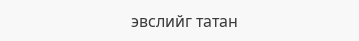эвслийг татан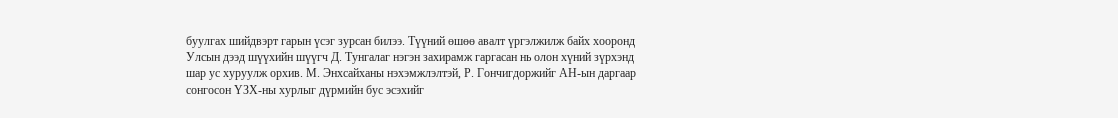буулгах шийдвэрт гарын үсэг зурсан билээ. Түүний өшөө авалт үргэлжилж байх хооронд Улсын дээд шүүхийн шүүгч Д. Тунгалаг нэгэн захирамж гаргасан нь олон хүний зүрхэнд шар ус хуруулж орхив. М. Энхсайханы нэхэмжлэлтэй, Р. Гончигдоржийг АН-ын даргаар сонгосон ҮЗХ-ны хурлыг дүрмийн бус эсэхийг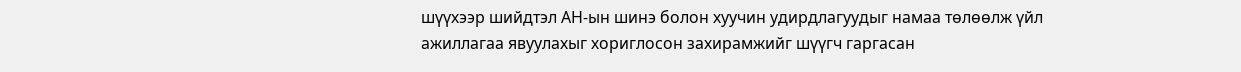шүүхээр шийдтэл АН-ын шинэ болон хуучин удирдлагуудыг намаа төлөөлж үйл ажиллагаа явуулахыг хориглосон захирамжийг шүүгч гаргасан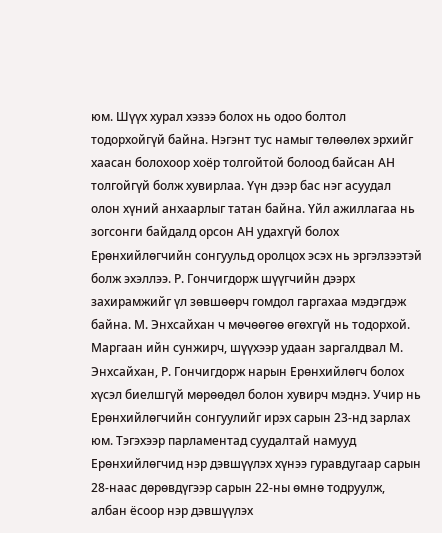юм. Шүүх хурал хэзээ болох нь одоо болтол тодорхойгүй байна. Нэгэнт тус намыг төлөөлөх эрхийг хаасан болохоор хоёр толгойтой болоод байсан АН толгойгүй болж хувирлаа. Үүн дээр бас нэг асуудал олон хүний анхаарлыг татан байна. Үйл ажиллагаа нь зогсонги байдалд орсон АН удахгүй болох Ерөнхийлөгчийн сонгуульд оролцох эсэх нь эргэлзээтэй болж эхэллээ. Р. Гончигдорж шүүгчийн дээрх захирамжийг үл зөвшөөрч гомдол гаргахаа мэдэгдэж байна. М. Энхсайхан ч мөчөөгөө өгөхгүй нь тодорхой. Маргаан ийн сунжирч, шүүхээр удаан заргалдвал М. Энхсайхан, Р. Гончигдорж нарын Ерөнхийлөгч болох хүсэл биелшгүй мөрөөдөл болон хувирч мэднэ. Учир нь Ерөнхийлөгчийн сонгуулийг ирэх сарын 23-нд зарлах юм. Тэгэхээр парламентад суудалтай намууд Ерөнхийлөгчид нэр дэвшүүлэх хүнээ гуравдугаар сарын 28-наас дөрөвдүгээр сарын 22-ны өмнө тодруулж, албан ёсоор нэр дэвшүүлэх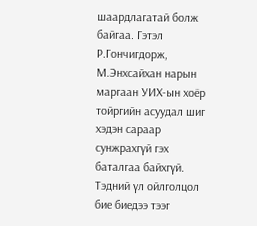шаардлагатай болж байгаа. Гэтэл Р.Гончигдорж, М.Энхсайхан нарын маргаан УИХ-ын хоёр тойргийн асуудал шиг хэдэн сараар сунжрахгүй гэх баталгаа байхгүй. Тэдний үл ойлголцол бие биедээ тээг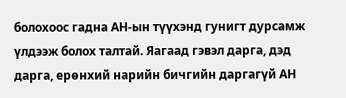болохоос гадна АН-ын түүхэнд гунигт дурсамж үлдээж болох талтай. Яагаад гэвэл дарга, дэд дарга, ерөнхий нарийн бичгийн даргагүй АН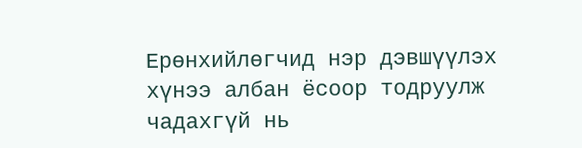Ерөнхийлөгчид нэр дэвшүүлэх хүнээ албан ёсоор тодруулж чадахгүй нь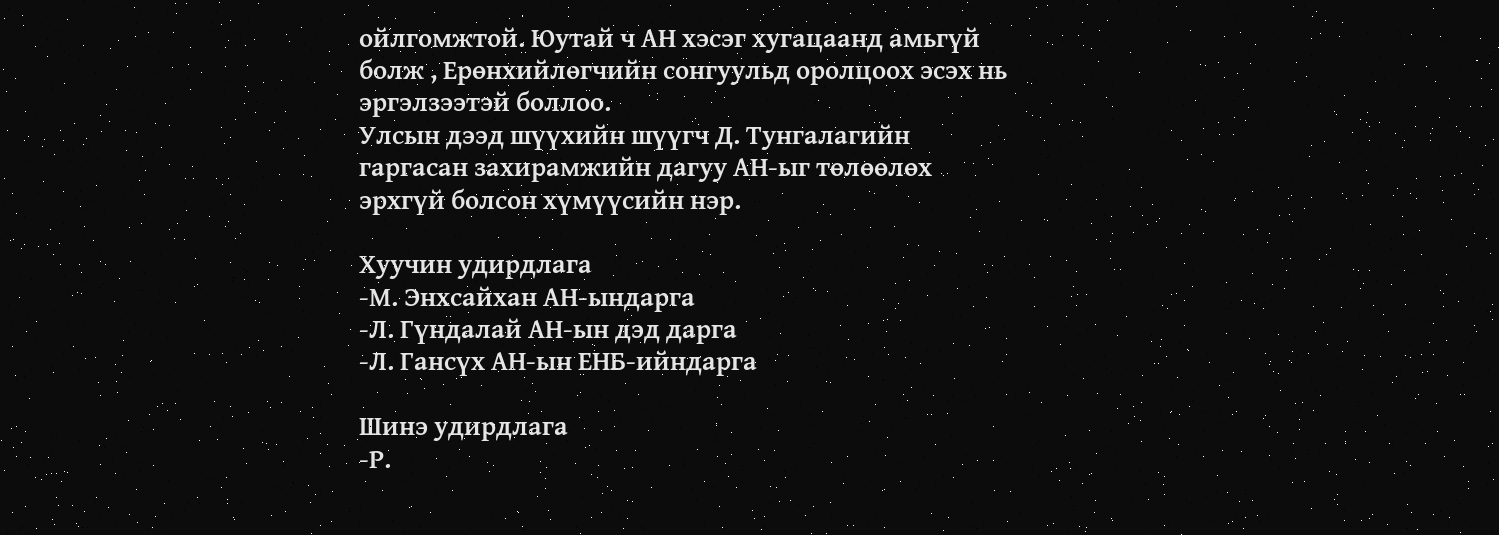ойлгомжтой. Юутай ч АН хэсэг хугацаанд амьгүй болж , Ерөнхийлөгчийн сонгуульд оролцоох эсэх нь эргэлзээтэй боллоо.
Улсын дээд шүүхийн шүүгч Д. Тунгалагийн гаргасан захирамжийн дагуу АН-ыг төлөөлөх эрхгүй болсон хүмүүсийн нэр.

Хуучин удирдлага
-М. Энхсайхан АН-ындарга
-Л. Гүндалай АН-ын дэд дарга
-Л. Гансүх АН-ын ЕНБ-ийндарга

Шинэ удирдлага
-Р.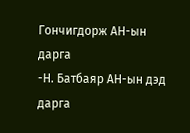Гончигдорж АН-ын дарга
-Н. Батбаяр АН-ын дэд дарга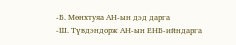-Б. Мөнхтуяа АН-ын дэд дарга
-Ш. Түвдэндорж АН-ын ЕНБ-ийндарга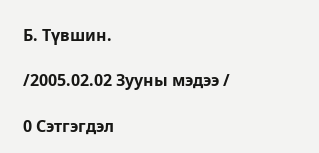Б. Түвшин.

/2005.02.02 Зууны мэдээ /

0 Сэтгэгдэл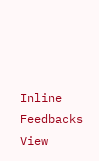Inline Feedbacks
View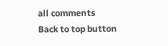all comments
Back to top button